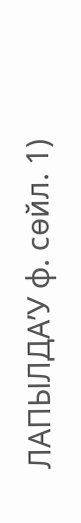ЛАПЫЛДА’У ф. сөйл. 1)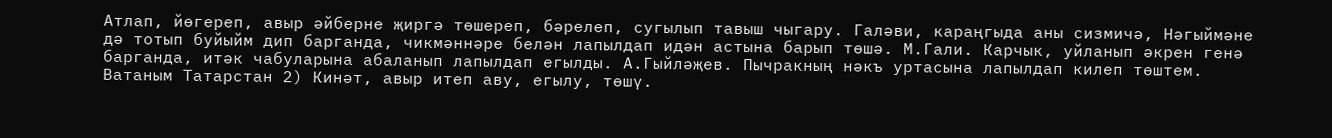Атлап, йөгереп, авыр әйберне җиргә төшереп, бәрелеп, сугылып тавыш чыгару. Галәви, караңгыда аны сизмичә, Нәгыймәне дә тотып буйыйм дип барганда, чикмәннәре белән лапылдап идән астына барып төшә. М.Гали. Карчык, уйланып әкрен генә барганда, итәк чабуларына абаланып лапылдап егылды. А.Гыйләҗев. Пычракның нәкъ уртасына лапылдап килеп төштем. Ватаным Татарстан 2) Кинәт, авыр итеп аву, егылу, төшү.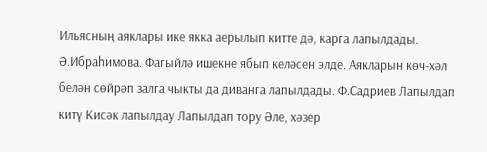Ильясның аяклары ике якка аерылып китте дә, карга лапылдады. Ә.Ибраһимова. Фагыйлә ишекне ябып келәсен элде. Аякларын көч-хәл белән сөйрәп залга чыкты да диванга лапылдады. Ф.Садриев Лапылдап китү Кисәк лапылдау Лапылдап тору Әле, хәзер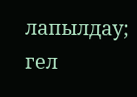лапылдау; гел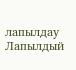лапылдау Лапылдый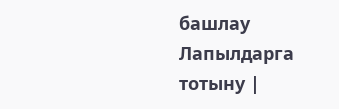башлау Лапылдарга тотыну |